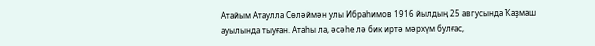Атайым Атаулла Сөләймән улы Ибраһимов 1916 йылдың 25 авгусында Ҡаҙмаш ауылында тыуған. Атаһы ла, әсәһе лә бик иртә мәрхүм булғас,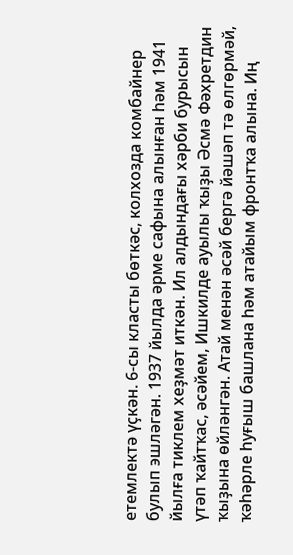етемлектә үҫкән. 6-сы класты бөткәс, колхозда комбайнер булып эшләгән. 1937 йылда әрме сафына алынған һәм 1941 йылға тиклем хеҙмәт иткән. Ил алдындағы хәрби бурысын үтәп ҡайтҡас, әсәйем, Ишкилде ауылы ҡыҙы Әсмә Фәхретдин ҡыҙына өйләнгән. Атай менән әсәй бергә йәшәп тә өлгөрмәй, ҡәһәрле һуғыш башлана һәм атайым фронтҡа алына. Иң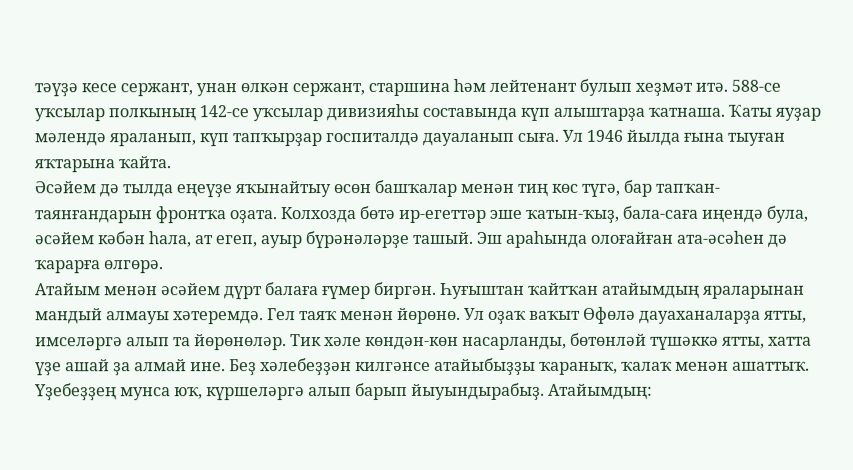тәүҙә кесе сержант, унан өлкән сержант, старшина һәм лейтенант булып хеҙмәт итә. 588-се уҡсылар полкының 142-се уҡсылар дивизияһы составында күп алыштарҙа ҡатнаша. Ҡаты яуҙар мәлендә яраланып, күп тапҡырҙар госпиталдә дауаланып сыға. Ул 1946 йылда ғына тыуған яҡтарына ҡайта.
Әсәйем дә тылда еңеүҙе яҡынайтыу өсөн башҡалар менән тиң көс түгә, бар тапҡан-таянғандарын фронтҡа оҙата. Колхозда бөтә ир-егеттәр эше ҡатын-ҡыҙ, бала-саға иңендә була, әсәйем кәбән һала, ат егеп, ауыр бүрәнәләрҙе ташый. Эш араһында олоғайған ата-әсәһен дә ҡарарға өлгөрә.
Атайым менән әсәйем дүрт балаға ғүмер биргән. Һуғыштан ҡайтҡан атайымдың яраларынан мандый алмауы хәтеремдә. Гел таяҡ менән йөрөнө. Ул оҙаҡ ваҡыт Өфөлә дауаханаларҙа ятты, имселәргә алып та йөрөнөләр. Тик хәле көндән-көн насарланды, бөтөнләй түшәккә ятты, хатта үҙе ашай ҙа алмай ине. Беҙ хәлебеҙҙән килгәнсе атайыбыҙҙы ҡараныҡ, ҡалаҡ менән ашаттыҡ. Үҙебеҙҙең мунса юҡ, күршеләргә алып барып йыуындырабыҙ. Атайымдың: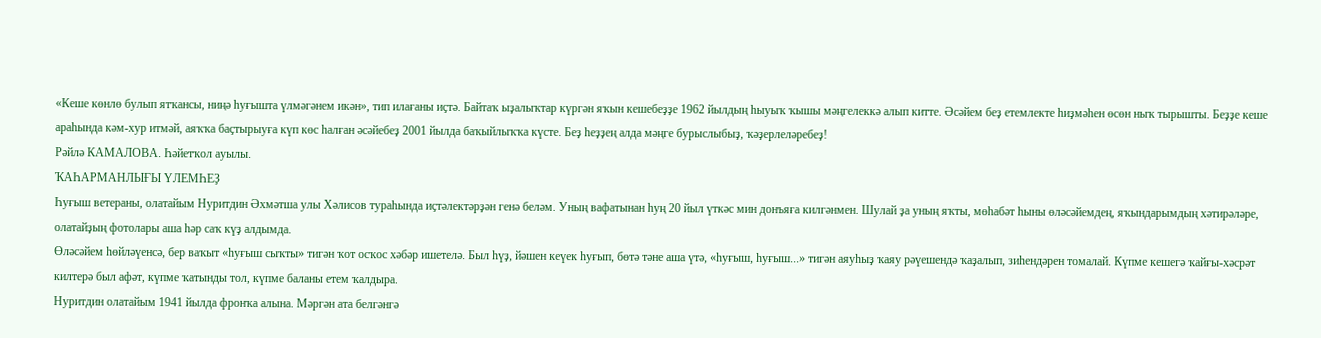«Кеше көнлө булып ятҡансы, ниңә һуғышта үлмәгәнем икән», тип илағаны иҫтә. Байтаҡ ыҙалыҡтар күргән яҡын кешебеҙҙе 1962 йылдың һыуыҡ ҡышы мәңгелеккә алып китте. Әсәйем беҙ етемлекте һиҙмәһен өсөн ныҡ тырышты. Беҙҙе кеше араһында кәм-хур итмәй, аяҡҡа баҫтырыуға күп көс һалған әсәйебеҙ 2001 йылда баҡыйлыҡҡа күсте. Беҙ һеҙҙең алда мәңге бурыслыбыҙ, ҡәҙерлеләребеҙ!
Рәйлә КАМАЛОВА. Һәйетҡол ауылы.
ҠАҺАРМАНЛЫҒЫ ҮЛЕМҺЕҘ
Һуғыш ветераны, олатайым Нуритдин Әхмәтша улы Хәлисов тураһында иҫтәлектәрҙән генә беләм. Уның вафатынан һуң 20 йыл үткәс мин донъяға килгәнмен. Шулай ҙа уның яҡты, мөһабәт һыны өләсәйемдең, яҡындарымдың хәтирәләре, олатайҙың фотолары аша һәр саҡ күҙ алдымда.
Өләсәйем һөйләүенсә, бер ваҡыт «һуғыш сыҡты» тигән ҡот осҡос хәбәр ишетелә. Был һүҙ, йәшен кеүек һуғып, бөтә тәне аша үтә, «һуғыш, һуғыш...» тигән аяуһыҙ ҡаяу рәүешендә ҡаҙалып, зиһендәрен томалай. Күпме кешегә ҡайғы-хәсрәт килтерә был афәт, күпме ҡатынды тол, күпме баланы етем ҡалдыра.
Нуритдин олатайым 1941 йылда фронҡа алына. Мәргән ата белгәнгә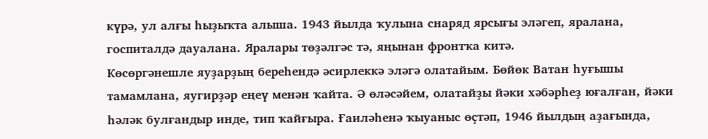күрә, ул алғы һыҙыҡта алыша. 1943 йылда ҡулына снаряд ярсығы эләгеп, яралана, госпиталдә дауалана. Яралары төҙәлгәс тә, яңынан фронтҡа китә.
Көсөргәнешле яуҙарҙың береһендә әсирлеккә эләгә олатайым. Бөйөк Ватан һуғышы тамамлана, яугирҙәр еңеү менән ҡайта. Ә өләсәйем, олатайҙы йәки хәбәрһеҙ юғалған, йәки һәләк булғандыр инде, тип ҡайғыра. Ғаиләһенә ҡыуаныс өҫтәп, 1946 йылдың аҙағында,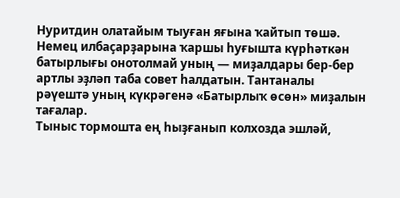Нуритдин олатайым тыуған яғына ҡайтып төшә. Немец илбаҫарҙарына ҡаршы һуғышта күрһәткән батырлығы онотолмай уның — миҙалдары бер-бер артлы эҙләп таба совет һалдатын. Тантаналы рәүештә уның күкрәгенә «Батырлыҡ өсөн» миҙалын тағалар.
Тыныс тормошта ең һыҙғанып колхозда эшләй,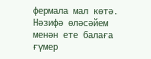фермала мал көтә. Нәзифә өләсәйем менән ете балаға ғүмер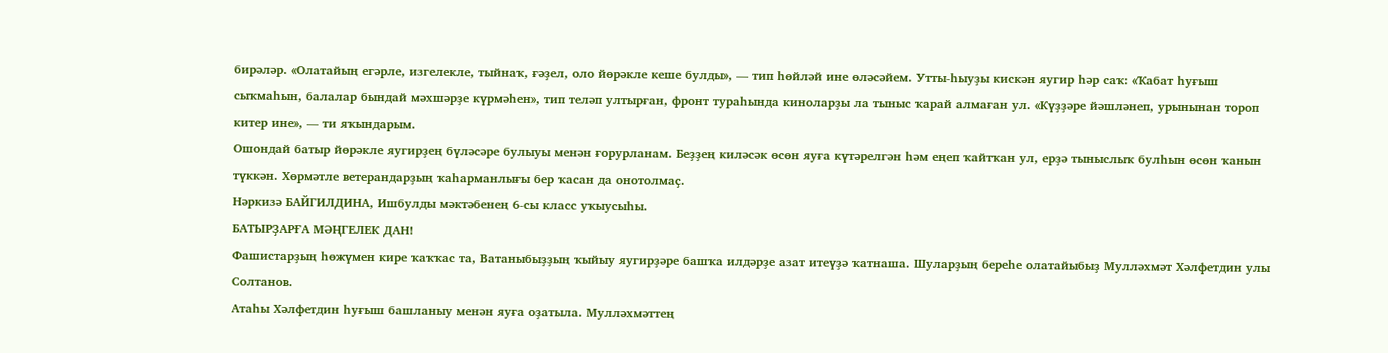бирәләр. «Олатайың егәрле, изгелекле, тыйнаҡ, ғәҙел, оло йөрәкле кеше булды», — тип һөйләй ине өләсәйем. Утты-һыуҙы кискән яугир һәр саҡ: «Ҡабат һуғыш сыҡмаһын, балалар бындай мәхшәрҙе күрмәһен», тип теләп ултырған, фронт тураһында киноларҙы ла тыныс ҡарай алмаған ул. «Күҙҙәре йәшләнеп, урынынан тороп китер ине», — ти яҡындарым.
Ошондай батыр йөрәкле яугирҙең бүләсәре булыуы менән ғорурланам. Беҙҙең киләсәк өсөн яуға күтәрелгән һәм еңеп ҡайтҡан ул, ерҙә тыныслыҡ булһын өсөн ҡанын түккән. Хөрмәтле ветерандарҙың ҡаһарманлығы бер ҡасан да онотолмаҫ.
Нәркизә БАЙГИЛДИНА, Ишбулды мәктәбенең 6-сы класс уҡыусыһы.
БАТЫРҘАРҒА МӘҢГЕЛЕК ДАН!
Фашистарҙың һөжүмен кире ҡаҡҡас та, Ватаныбыҙҙың ҡыйыу яугирҙәре башҡа илдәрҙе азат итеүҙә ҡатнаша. Шуларҙың береһе олатайыбыҙ Мулләхмәт Хәлфетдин улы Солтанов.
Атаһы Хәлфетдин һуғыш башланыу менән яуға оҙатыла. Мулләхмәттең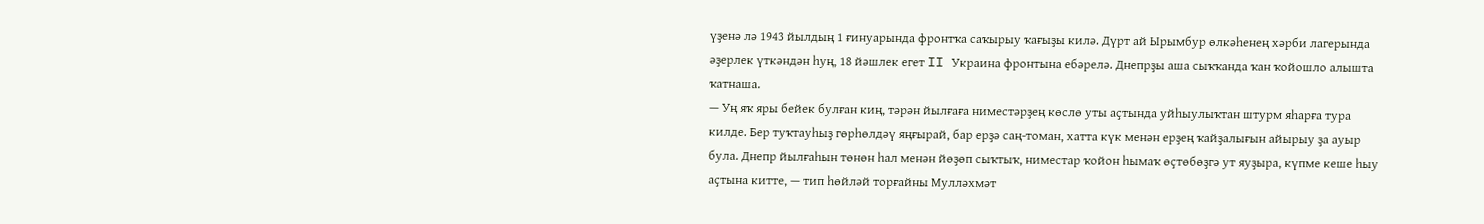үҙенә лә 1943 йылдың 1 ғинуарында фронтҡа саҡырыу ҡағыҙы килә. Дүрт ай Ырымбур өлкәһенең хәрби лагерында әҙерлек үткәндән һуң, 18 йәшлек егет II Украина фронтына ебәрелә. Днепрҙы аша сыҡҡанда ҡан ҡойошло алышта ҡатнаша.
— Уң яҡ яры бейек булған киң, тәрән йылғаға ниместәрҙең көслө уты аҫтында уйһыулыҡтан штурм яһарға тура килде. Бер туҡтауһыҙ гөрһөлдәү яңғырай, бар ерҙә саң-томан, хатта күк менән ерҙең ҡайҙалығын айырыу ҙа ауыр була. Днепр йылғаһын төнөн һал менән йөҙөп сыҡтыҡ, ниместар ҡойон һымаҡ өҫтөбөҙгә ут яуҙыра, күпме кеше һыу аҫтына китте, — тип һөйләй торғайны Мулләхмәт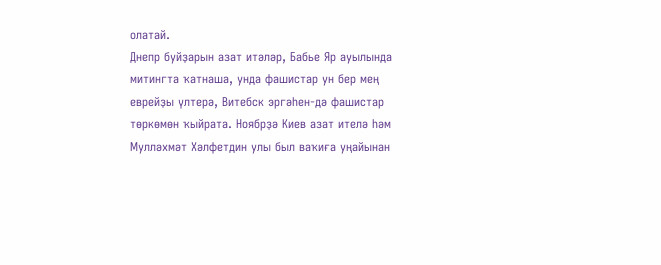олатай.
Днепр буйҙарын азат итәләр, Бабье Яр ауылында митингта ҡатнаша, унда фашистар ун бер мең еврейҙы үлтерә, Витебск эргәһен-дә фашистар төркөмөн ҡыйрата. Ноябрҙә Киев азат ителә һәм Мулләхмәт Хәлфетдин улы был ваҡиға уңайынан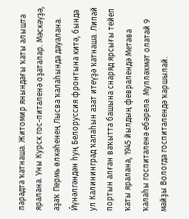парадта ҡатнаша. Житомир янындағы ҡаты алышта яралана. Уны Курск гос-питаленә оҙаталар. Мәскәүҙә, аҙаҡ Пермь өлкәһенең Лысва ҡалаһында дауалана. Йүнәлгәндән һуң Белоруссия фронтына китә, бында ул Калининград ҡалаһын азат итеүҙә ҡатнаша. Липай портын алған ваҡытта башына снаряд ярсығы тейеп ҡаты яралана, 1945 йылдың февралендә Метава ҡалаһы госпиталенә ебәрелә. Мулләхмәт олатай 9 майҙы Вологда госпиталендә ҡаршылай.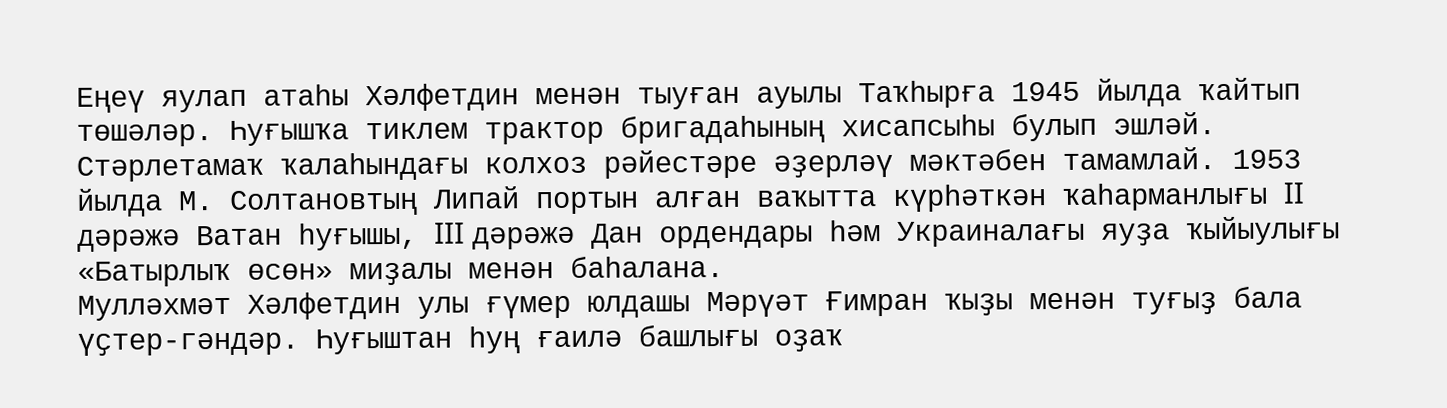Еңеү яулап атаһы Хәлфетдин менән тыуған ауылы Таҡһырға 1945 йылда ҡайтып төшәләр. Һуғышҡа тиклем трактор бригадаһының хисапсыһы булып эшләй. Стәрлетамаҡ ҡалаһындағы колхоз рәйестәре әҙерләү мәктәбен тамамлай. 1953 йылда М. Солтановтың Липай портын алған ваҡытта күрһәткән ҡаһарманлығы II дәрәжә Ватан һуғышы, III дәрәжә Дан ордендары һәм Украиналағы яуҙа ҡыйыулығы «Батырлыҡ өсөн» миҙалы менән баһалана.
Мулләхмәт Хәлфетдин улы ғүмер юлдашы Мәрүәт Ғимран ҡыҙы менән туғыҙ бала үҫтер-гәндәр. Һуғыштан һуң ғаилә башлығы оҙаҡ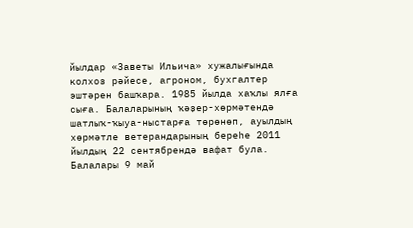йылдар «Заветы Ильича» хужалығында колхоз рәйесе, агроном, бухгалтер эштәрен башҡара. 1985 йылда хаҡлы ялға сыға. Балаларының ҡәҙер-хөрмәтендә шатлыҡ-ҡыуа-ныстарға төрөнөп, ауылдың хөрмәтле ветерандарының береһе 2011 йылдың 22 сентябрендә вафат була.
Балалары 9 май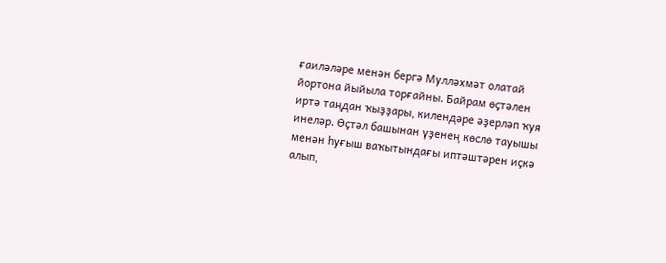ғаиләләре менән бергә Мулләхмәт олатай йортона йыйыла торғайны. Байрам өҫтәлен иртә таңдан ҡыҙҙары, килендәре әҙерләп ҡуя инеләр. Өҫтәл башынан үҙенең көслө тауышы менән һуғыш ваҡытындағы иптәштәрен иҫкә алып,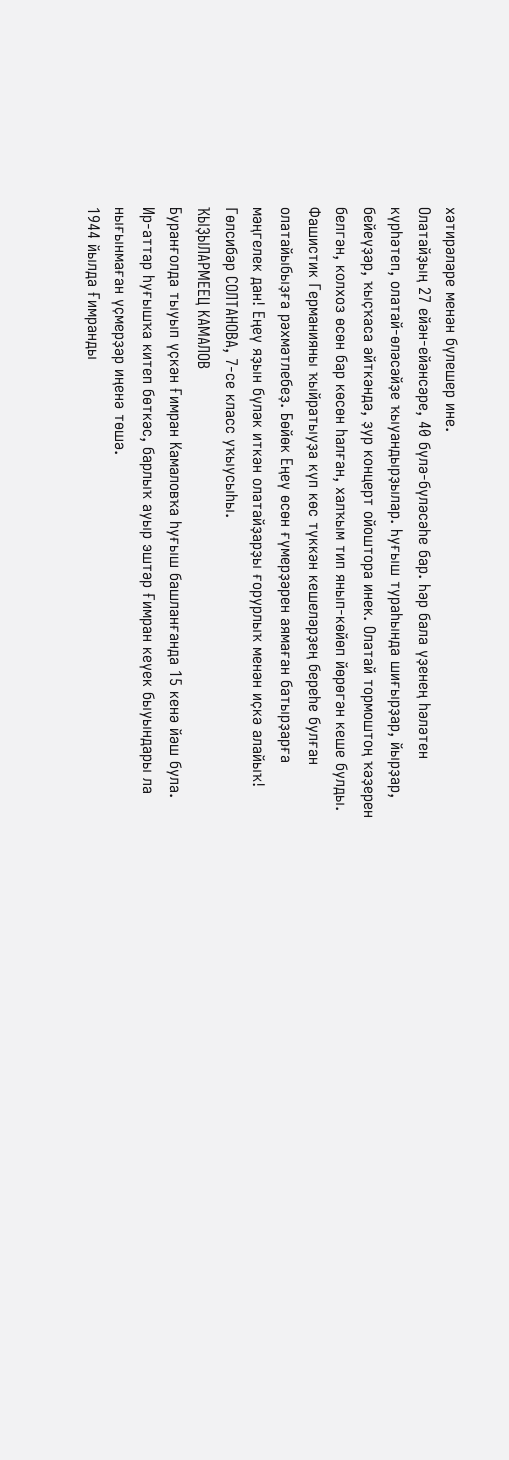хәтирәләре менән бүлешер ине.
Олатайҙың 27 ейән-ейәнсәре, 40 бүлә-бүләсәһе бар. Һәр бала үҙенең һәләтен күрһәтеп, олатай-өләсәйҙе ҡыуандырҙылар. Һуғыш тураһында шиғырҙар, йырҙар, бейеүҙәр, ҡыҫҡаса әйткәндә, ҙур концерт ойоштора инек. Олатай тормоштоң ҡәҙерен белгән, колхоз өсөн бар көсөн һалған, халҡым тип янып-көйөп йөрөгән кеше булды. Фашистик Германияны ҡыйратыуҙа күп көс түккән кешеләрҙең береһе булған олатайыбыҙға рәхмәтлебеҙ. Бөйөк Еңеү өсөн ғүмерҙәрен аямаған батырҙарға мәңгелек дан! Еңеү яҙын бүләк иткән олатайҙарҙы ғорурлыҡ менән иҫкә алайыҡ!
Гөлсибәр СОЛТАНОВА, 7-се класс уҡыусыһы.
ҠЫҘЫЛАРМЕЕЦ КАМАЛОВ
Буранғолда тыуып үҫкән Ғимран Камаловҡа һуғыш башланғанда 15 кенә йәш була. Ир-аттар һуғышҡа китеп бөткәс, барлыҡ ауыр эштәр Ғимран кеүек быуындары ла нығынмаған үҫмерҙәр иңенә төшә.
1944 йылда Ғимранды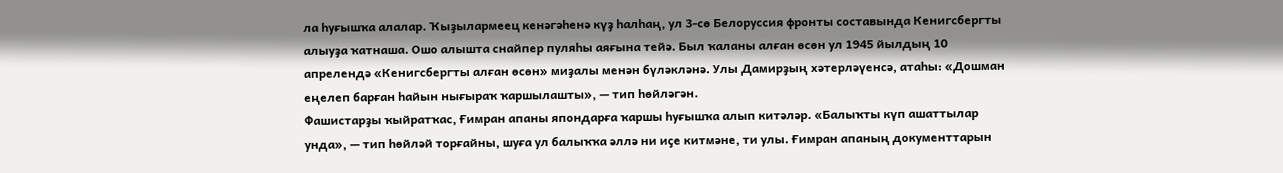ла һуғышҡа алалар. Ҡыҙылармеец кенәгәһенә күҙ һалһаң, ул 3-сө Белоруссия фронты составында Кенигсбергты алыуҙа ҡатнаша. Ошо алышта снайпер пуляһы аяғына тейә. Был ҡаланы алған өсөн ул 1945 йылдың 10 апрелендә «Кенигсбергты алған өсөн» миҙалы менән бүләкләнә. Улы Дамирҙың хәтерләүенсә, атаһы: «Дошман еңелеп барған һайын нығыраҡ ҡаршылашты», — тип һөйләгән.
Фашистарҙы ҡыйратҡас, Ғимран апаны япондарға ҡаршы һуғышҡа алып китәләр. «Балыҡты күп ашаттылар унда», — тип һөйләй торғайны, шуға ул балыҡҡа әллә ни иҫе китмәне, ти улы. Ғимран апаның документтарын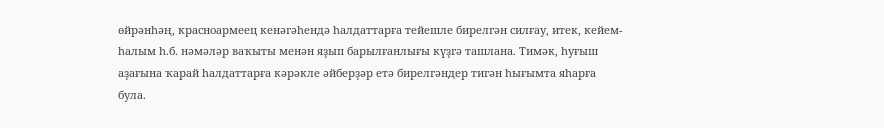өйрәнһәң, красноармеец кенәгәһендә һалдаттарға тейешле бирелгән силғау, итек, кейем-һалым һ.б. нәмәләр ваҡыты менән яҙып барылғанлығы күҙгә ташлана. Тимәк, һуғыш аҙағына ҡарай һалдаттарға кәрәкле әйберҙәр етә бирелгәндер тигән һығымта яһарға була.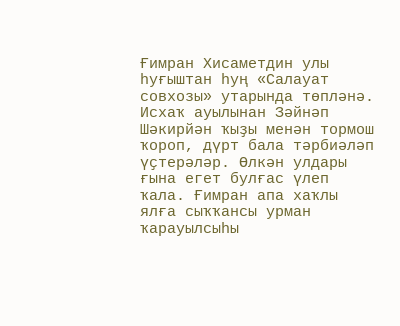Ғимран Хисаметдин улы һуғыштан һуң «Салауат совхозы» утарында төпләнә. Исхаҡ ауылынан Зәйнәп Шәкирйән ҡыҙы менән тормош ҡороп, дүрт бала тәрбиәләп үҫтерәләр. Өлкән улдары ғына егет булғас үлеп ҡала. Ғимран апа хаҡлы ялға сыҡҡансы урман ҡарауылсыһы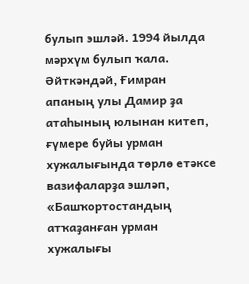булып эшләй. 1994 йылда мәрхүм булып ҡала.
Әйткәндәй, Ғимран апаның улы Дамир ҙа атаһының юлынан китеп, ғүмере буйы урман хужалығында төрлө етәксе вазифаларҙа эшләп, «Башҡортостандың атҡаҙанған урман хужалығы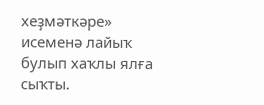хеҙмәткәре» исеменә лайыҡ булып хаҡлы ялға сыҡты.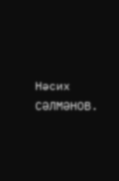Нәсих СӘЛМӘНОВ.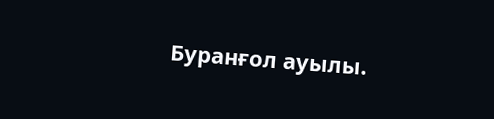Буранғол ауылы.